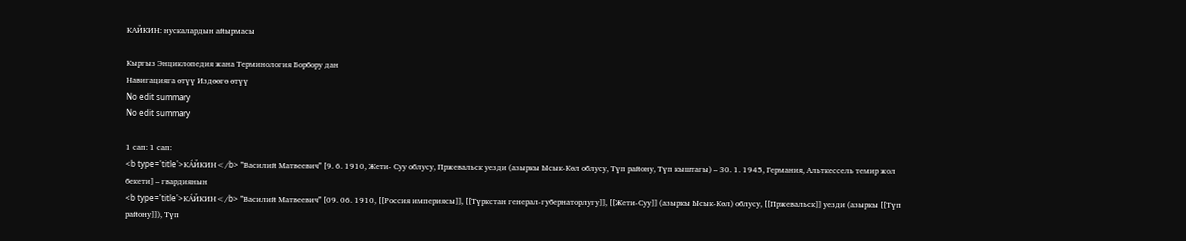КАЙКИН: нускалардын айырмасы

Кыргыз Энциклопедия жана Терминология Борбору дан
Навигацияга өтүү Издөөгө өтүү
No edit summary
No edit summary

1 сап: 1 сап:
<b type='title'>КА́ЙКИН</b> '''Василий Матвеевич''' [9. 6. 1910, Жети- Суу облусу, Пржевальск уезди (азыркы Ысык-Көл облусу, Түп району, Түп кыштагы) – 30. 1. 1945, Германия, Альткессель темир жол бекети] – гвардиянын
<b type='title'>КА́ЙКИН</b> '''Василий Матвеевич''' [09. 06. 1910, [[Россия империясы]], [[Түркстан генерал-губернаторлугу]], [[Жети-Суу]] (азыркы Ысык-Көл) облусу, [[Пржевальск]] уезди (азыркы [[Түп району]]), Түп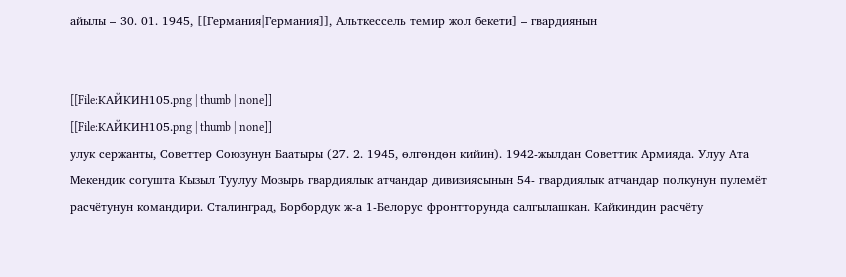айылы – 30. 01. 1945, [[Германия|Германия]], Альткессель темир жол бекети] – гвардиянын


[[File:КАЙКИН105.png | thumb | none]]
[[File:КАЙКИН105.png | thumb | none]]
улук сержанты, Советтер Союзунун Баатыры (27. 2. 1945, өлгөндөн кийин). 1942-жылдан Советтик Армияда. Улуу Ата Мекендик согушта Кызыл Туулуу Мозырь гвардиялык атчандар дивизиясынын 54- гвардиялык атчандар полкунун пулемёт расчётунун командири. Сталинград, Борбордук ж-а 1-Белорус фронтторунда салгылашкан. Кайкиндин расчёту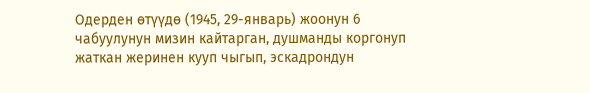Одерден өтүүдө (1945, 29-январь) жоонун 6 чабуулунун мизин кайтарган, душманды коргонуп жаткан жеринен кууп чыгып, эскадрондун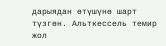дарыядан өтүшүнө шарт түзгөн. Альткессель темир жол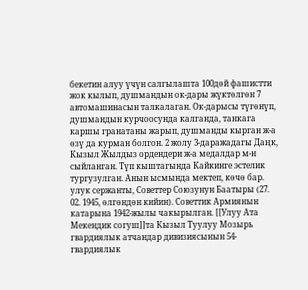бекетин алуу үчүн салгылашта 100дөй фашистти жок кылып, душмандын ок-дары жүктөлгөн 7 автомашинасын талкалаган. Ок-дарысы түгөнүп, душмандын курчоосунда калганда, танкага каршы гранатаны жарып, душманды кырган ж-а өзү да курман болгон. 2 жолу 3-даражадагы Даңк, Кызыл Жылдыз ордендери ж-а медалдар м-н сыйланган. Түп кыштагында Кайкинге эстелик тургузулган. Анын ысмында мектеп, көчө бар.
улук сержанты, Советтер Союзунун Баатыры (27. 02. 1945, өлгөндөн кийин). Советтик Армиянын катарына 1942-жылы чакырылган. [[Улуу Ата Мекендик согуш]]та Кызыл Туулуу Мозырь гвардиялык атчандар дивизиясынын 54- гвардиялык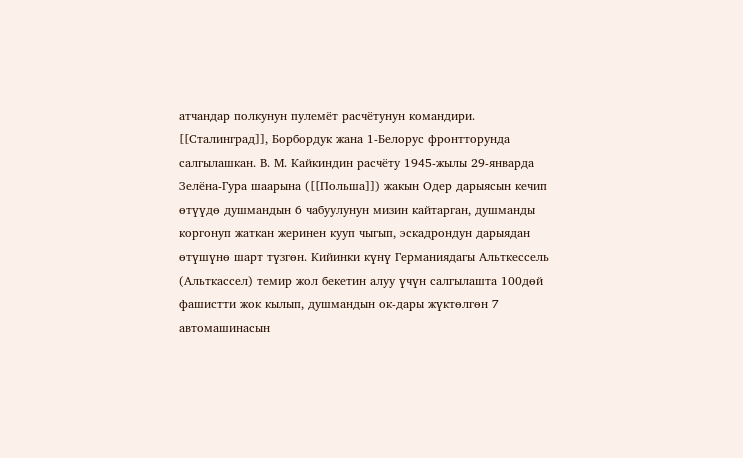атчандар полкунун пулемёт расчётунун командири. [[Сталинград]], Борбордук жана 1-Белорус фронтторунда салгылашкан. В. М. Кайкиндин расчёту 1945-жылы 29-январда Зелёна-Гура шаарына ([[Польша]]) жакын Одер дарыясын кечип өтүүдө душмандын 6 чабуулунун мизин кайтарган, душманды коргонуп жаткан жеринен кууп чыгып, эскадрондун дарыядан өтүшүнө шарт түзгөн. Кийинки күнү Германиядагы Альткессель (Альткассел) темир жол бекетин алуу үчүн салгылашта 100дөй фашистти жок кылып, душмандын ок-дары жүктөлгөн 7 автомашинасын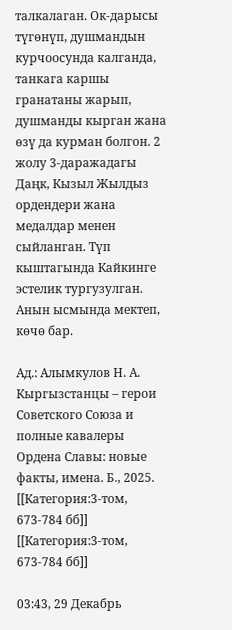талкалаган. Ок-дарысы түгөнүп, душмандын курчоосунда калганда, танкага каршы гранатаны жарып, душманды кырган жана өзү да курман болгон. 2 жолу 3-даражадагы Даңк, Кызыл Жылдыз ордендери жана медалдар менен сыйланган. Түп кыштагында Кайкинге эстелик тургузулган. Анын ысмында мектеп, көчө бар.

Ад.: Алымкулов Н. А. Кыргызстанцы – герои Советского Союза и полные кавалеры Ордена Славы: новые факты, имена. Б., 2025.
[[Категория:3-том, 673-784 бб]]
[[Категория:3-том, 673-784 бб]]

03:43, 29 Декабрь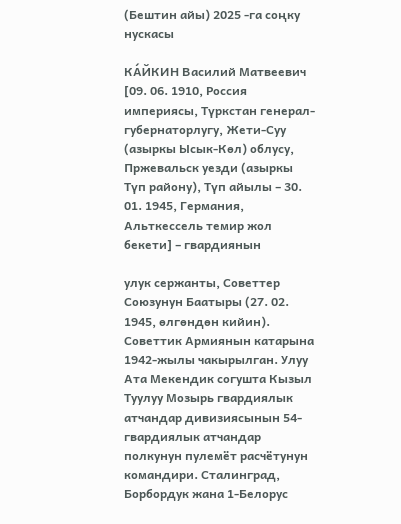(Бештин айы) 2025 -га соңку нускасы

КА́ЙКИН Василий Матвеевич [09. 06. 1910, Россия империясы, Түркстан генерал-губернаторлугу, Жети-Суу (азыркы Ысык-Көл) облусу, Пржевальск уезди (азыркы Түп району), Түп айылы – 30. 01. 1945, Германия, Альткессель темир жол бекети] – гвардиянын

улук сержанты, Советтер Союзунун Баатыры (27. 02. 1945, өлгөндөн кийин). Советтик Армиянын катарына 1942-жылы чакырылган. Улуу Ата Мекендик согушта Кызыл Туулуу Мозырь гвардиялык атчандар дивизиясынын 54- гвардиялык атчандар полкунун пулемёт расчётунун командири. Сталинград, Борбордук жана 1-Белорус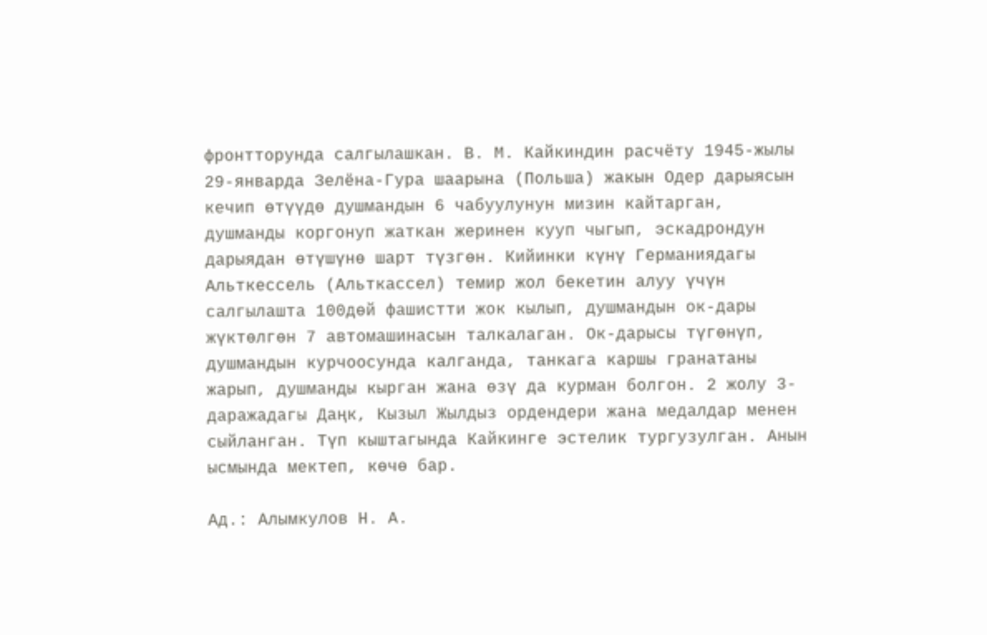фронтторунда салгылашкан. В. М. Кайкиндин расчёту 1945-жылы 29-январда Зелёна-Гура шаарына (Польша) жакын Одер дарыясын кечип өтүүдө душмандын 6 чабуулунун мизин кайтарган, душманды коргонуп жаткан жеринен кууп чыгып, эскадрондун дарыядан өтүшүнө шарт түзгөн. Кийинки күнү Германиядагы Альткессель (Альткассел) темир жол бекетин алуу үчүн салгылашта 100дөй фашистти жок кылып, душмандын ок-дары жүктөлгөн 7 автомашинасын талкалаган. Ок-дарысы түгөнүп, душмандын курчоосунда калганда, танкага каршы гранатаны жарып, душманды кырган жана өзү да курман болгон. 2 жолу 3-даражадагы Даңк, Кызыл Жылдыз ордендери жана медалдар менен сыйланган. Түп кыштагында Кайкинге эстелик тургузулган. Анын ысмында мектеп, көчө бар.

Ад.: Алымкулов Н. А.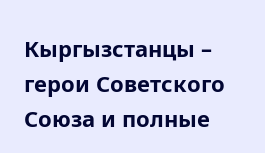Кыргызстанцы – герои Советского Союза и полные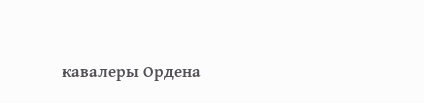кавалеры Ордена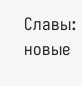Славы: новые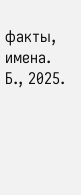факты, имена. Б., 2025.